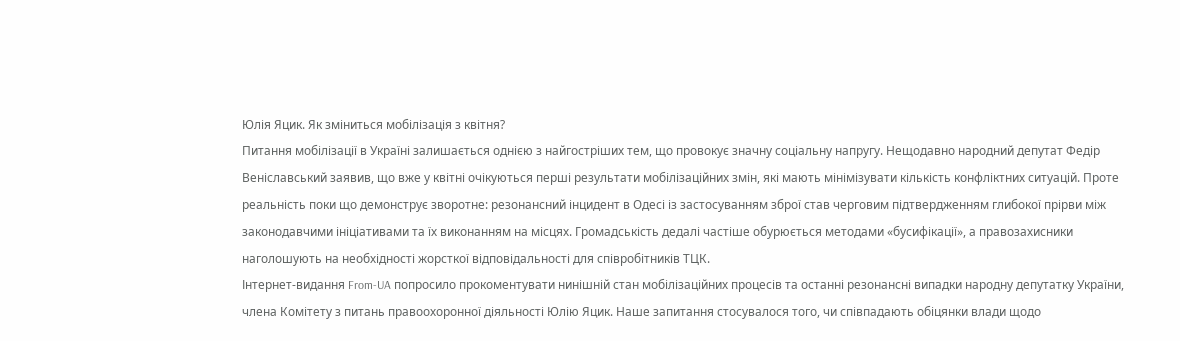Юлія Яцик. Як зміниться мобілізація з квітня?
Питання мобілізації в Україні залишається однією з найгостріших тем, що провокує значну соціальну напругу. Нещодавно народний депутат Федір Веніславський заявив, що вже у квітні очікуються перші результати мобілізаційних змін, які мають мінімізувати кількість конфліктних ситуацій. Проте реальність поки що демонструє зворотне: резонансний інцидент в Одесі із застосуванням зброї став черговим підтвердженням глибокої прірви між законодавчими ініціативами та їх виконанням на місцях. Громадськість дедалі частіше обурюється методами «бусифікації», а правозахисники наголошують на необхідності жорсткої відповідальності для співробітників ТЦК.
Інтернет-видання From-UA попросило прокоментувати нинішній стан мобілізаційних процесів та останні резонансні випадки народну депутатку України, члена Комітету з питань правоохоронної діяльності Юлію Яцик. Наше запитання стосувалося того, чи співпадають обіцянки влади щодо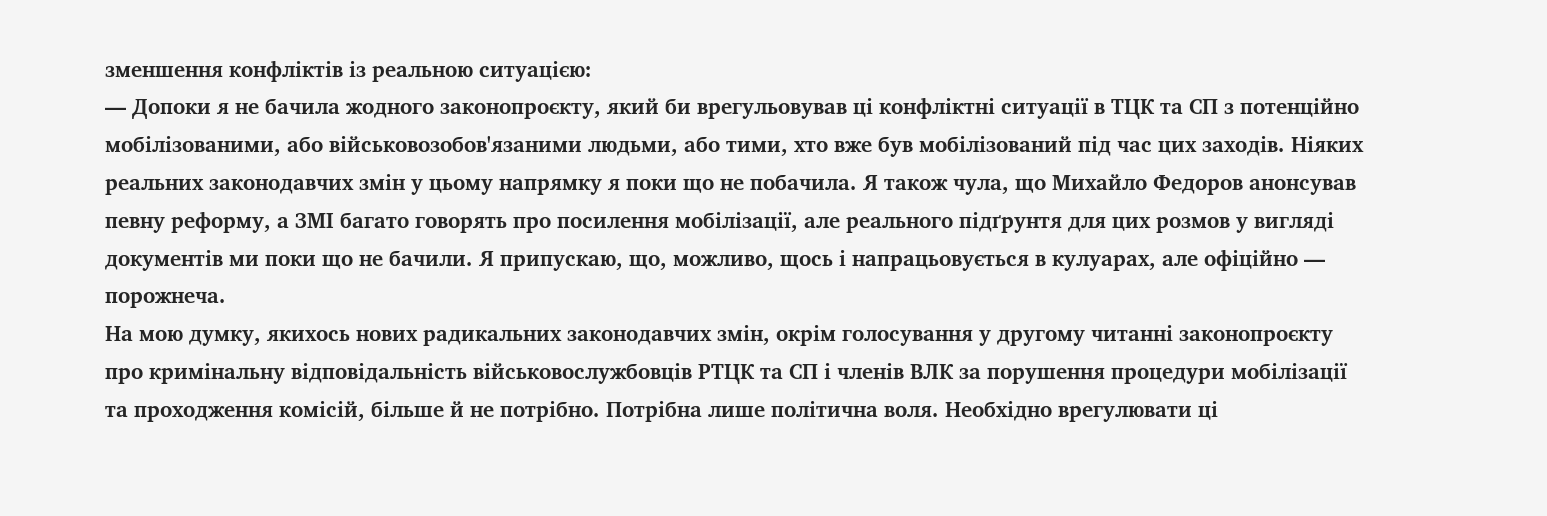зменшення конфліктів із реальною ситуацією:
— Допоки я не бачила жодного законопроєкту, який би врегульовував ці конфліктні ситуації в ТЦК та СП з потенційно мобілізованими, або військовозобов'язаними людьми, або тими, хто вже був мобілізований під час цих заходів. Ніяких реальних законодавчих змін у цьому напрямку я поки що не побачила. Я також чула, що Михайло Федоров анонсував певну реформу, а ЗМІ багато говорять про посилення мобілізації, але реального підґрунтя для цих розмов у вигляді документів ми поки що не бачили. Я припускаю, що, можливо, щось і напрацьовується в кулуарах, але офіційно — порожнеча.
На мою думку, якихось нових радикальних законодавчих змін, окрім голосування у другому читанні законопроєкту про кримінальну відповідальність військовослужбовців РТЦК та СП і членів ВЛК за порушення процедури мобілізації та проходження комісій, більше й не потрібно. Потрібна лише політична воля. Необхідно врегулювати ці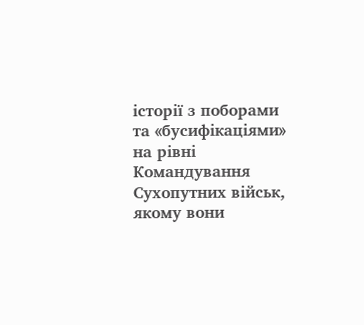історії з поборами та «бусифікаціями» на рівні Командування Сухопутних військ, якому вони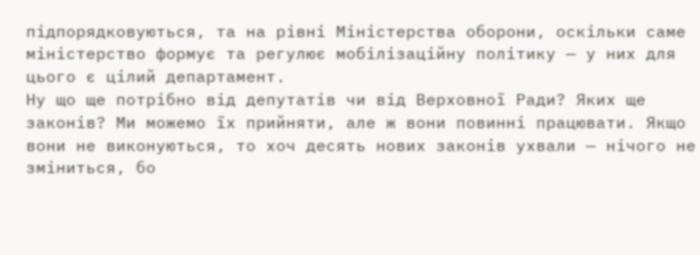підпорядковуються, та на рівні Міністерства оборони, оскільки саме міністерство формує та регулює мобілізаційну політику — у них для цього є цілий департамент.
Ну що ще потрібно від депутатів чи від Верховної Ради? Яких ще законів? Ми можемо їх прийняти, але ж вони повинні працювати. Якщо вони не виконуються, то хоч десять нових законів ухвали — нічого не зміниться, бо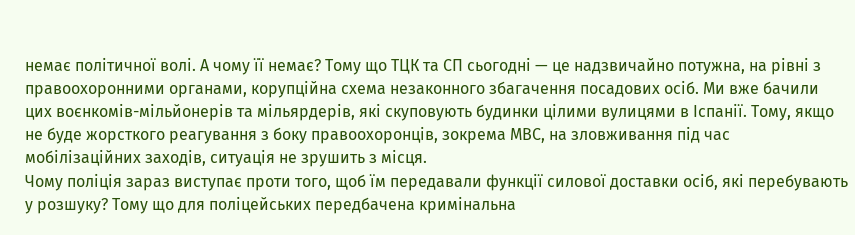немає політичної волі. А чому її немає? Тому що ТЦК та СП сьогодні — це надзвичайно потужна, на рівні з правоохоронними органами, корупційна схема незаконного збагачення посадових осіб. Ми вже бачили цих воєнкомів-мільйонерів та мільярдерів, які скуповують будинки цілими вулицями в Іспанії. Тому, якщо не буде жорсткого реагування з боку правоохоронців, зокрема МВС, на зловживання під час мобілізаційних заходів, ситуація не зрушить з місця.
Чому поліція зараз виступає проти того, щоб їм передавали функції силової доставки осіб, які перебувають у розшуку? Тому що для поліцейських передбачена кримінальна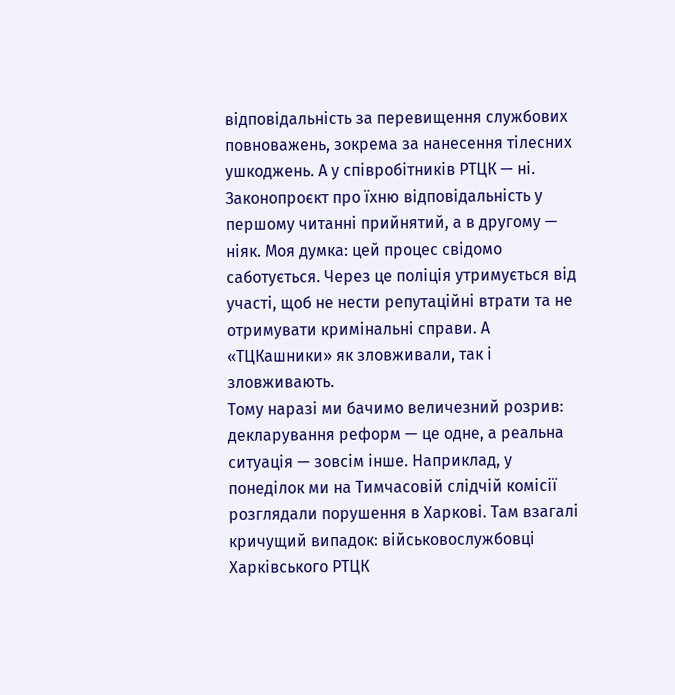відповідальність за перевищення службових повноважень, зокрема за нанесення тілесних ушкоджень. А у співробітників РТЦК — ні. Законопроєкт про їхню відповідальність у першому читанні прийнятий, а в другому — ніяк. Моя думка: цей процес свідомо саботується. Через це поліція утримується від участі, щоб не нести репутаційні втрати та не отримувати кримінальні справи. А «ТЦКашники» як зловживали, так і зловживають.
Тому наразі ми бачимо величезний розрив: декларування реформ — це одне, а реальна ситуація — зовсім інше. Наприклад, у понеділок ми на Тимчасовій слідчій комісії розглядали порушення в Харкові. Там взагалі кричущий випадок: військовослужбовці Харківського РТЦК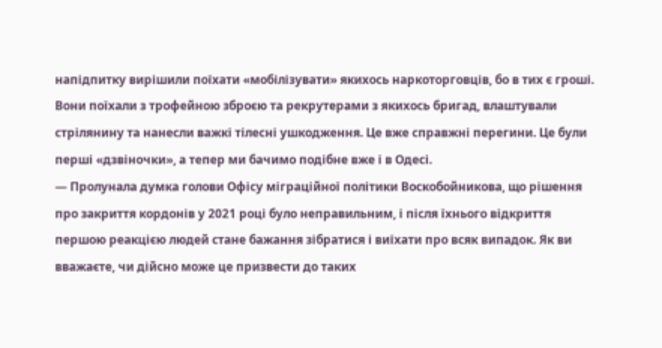напідпитку вирішили поїхати «мобілізувати» якихось наркоторговців, бо в тих є гроші. Вони поїхали з трофейною зброєю та рекрутерами з якихось бригад, влаштували стрілянину та нанесли важкі тілесні ушкодження. Це вже справжні перегини. Це були перші «дзвіночки», а тепер ми бачимо подібне вже і в Одесі.
— Пролунала думка голови Офісу міграційної політики Воскобойникова, що рішення про закриття кордонів у 2021 році було неправильним, і після їхнього відкриття першою реакцією людей стане бажання зібратися і виїхати про всяк випадок. Як ви вважаєте, чи дійсно може це призвести до таких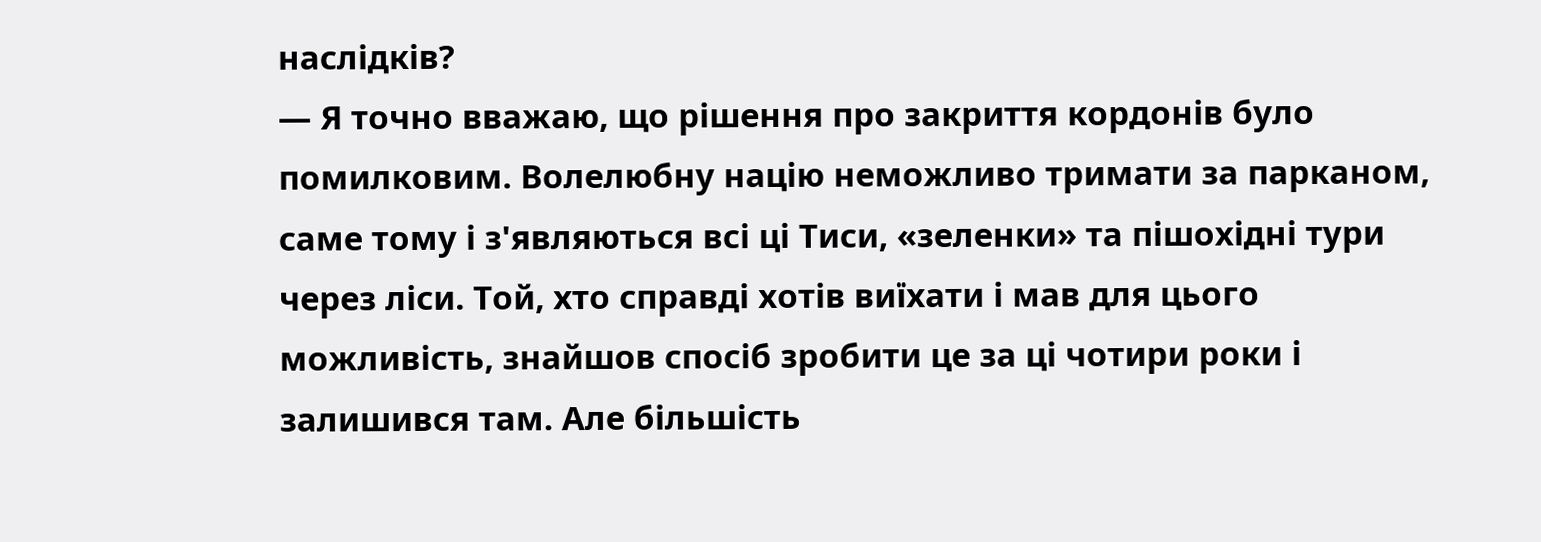наслідків?
— Я точно вважаю, що рішення про закриття кордонів було помилковим. Волелюбну націю неможливо тримати за парканом, саме тому і з'являються всі ці Тиси, «зеленки» та пішохідні тури через ліси. Той, хто справді хотів виїхати і мав для цього можливість, знайшов спосіб зробити це за ці чотири роки і залишився там. Але більшість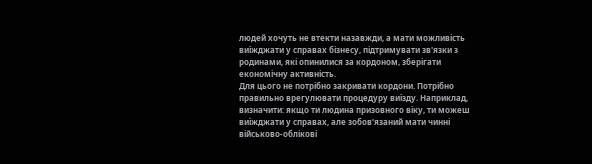людей хочуть не втекти назавжди, а мати можливість виїжджати у справах бізнесу, підтримувати зв'язки з родинами, які опинилися за кордоном, зберігати економічну активність.
Для цього не потрібно закривати кордони. Потрібно правильно врегулювати процедуру виїзду. Наприклад, визначити: якщо ти людина призовного віку, ти можеш виїжджати у справах, але зобов'язаний мати чинні військово-облікові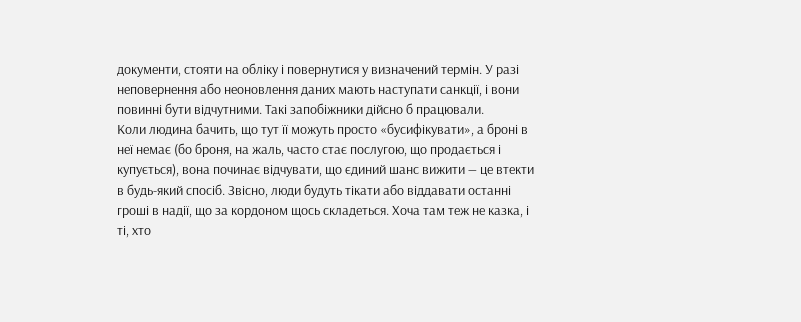документи, стояти на обліку і повернутися у визначений термін. У разі неповернення або неоновлення даних мають наступати санкції, і вони повинні бути відчутними. Такі запобіжники дійсно б працювали.
Коли людина бачить, що тут її можуть просто «бусифікувати», а броні в неї немає (бо броня, на жаль, часто стає послугою, що продається і купується), вона починає відчувати, що єдиний шанс вижити — це втекти в будь-який спосіб. Звісно, люди будуть тікати або віддавати останні гроші в надії, що за кордоном щось складеться. Хоча там теж не казка, і ті, хто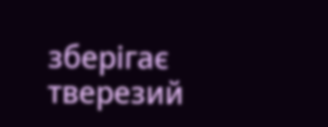зберігає тверезий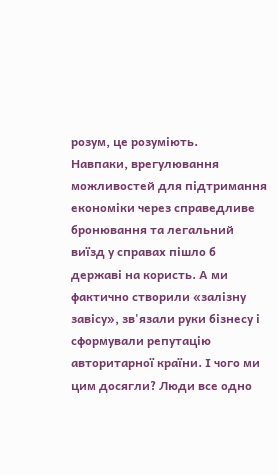розум, це розуміють.
Навпаки, врегулювання можливостей для підтримання економіки через справедливе бронювання та легальний виїзд у справах пішло б державі на користь. А ми фактично створили «залізну завісу», зв'язали руки бізнесу і сформували репутацію авторитарної країни. І чого ми цим досягли? Люди все одно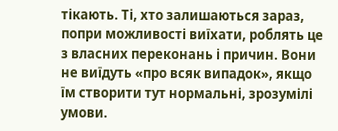тікають. Ті, хто залишаються зараз, попри можливості виїхати, роблять це з власних переконань і причин. Вони не виїдуть «про всяк випадок», якщо їм створити тут нормальні, зрозумілі умови.